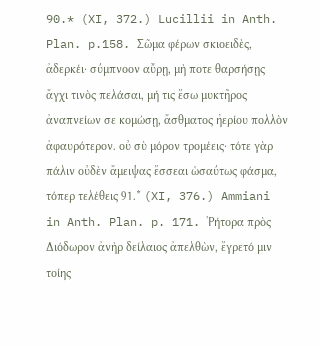90.* (XI, 372.) Lucillii in Anth. Plan. p.158. Σῶμα φέρων σκιοειδὲς, ἀδερκέι· σύμπνοον αὔρῃ, μὴ ποτε θαρσήσῃς ἄγχι τινὸς πελάσαι, μή τις ἔσω μυκτῆρος ἀναπνείων σε κομώσῃ, ἄσθματος ἠερίου πολλὸν ἀφαυρότερον. οὐ σὺ μόρον τρομέεις· τότε γὰρ πάλιν οὐδὲν ἄμειψας ἔσσεαι ὡσαύτως φάσμα, τόπερ τελέθεις 91.* (XI, 376.) Ammiani in Anth. Plan. p. 171. Ῥήτορα πρὸς Διόδωρον ἀνὴρ δείλαιος ἀπελθὼν, ἔγρετό μιν τοίης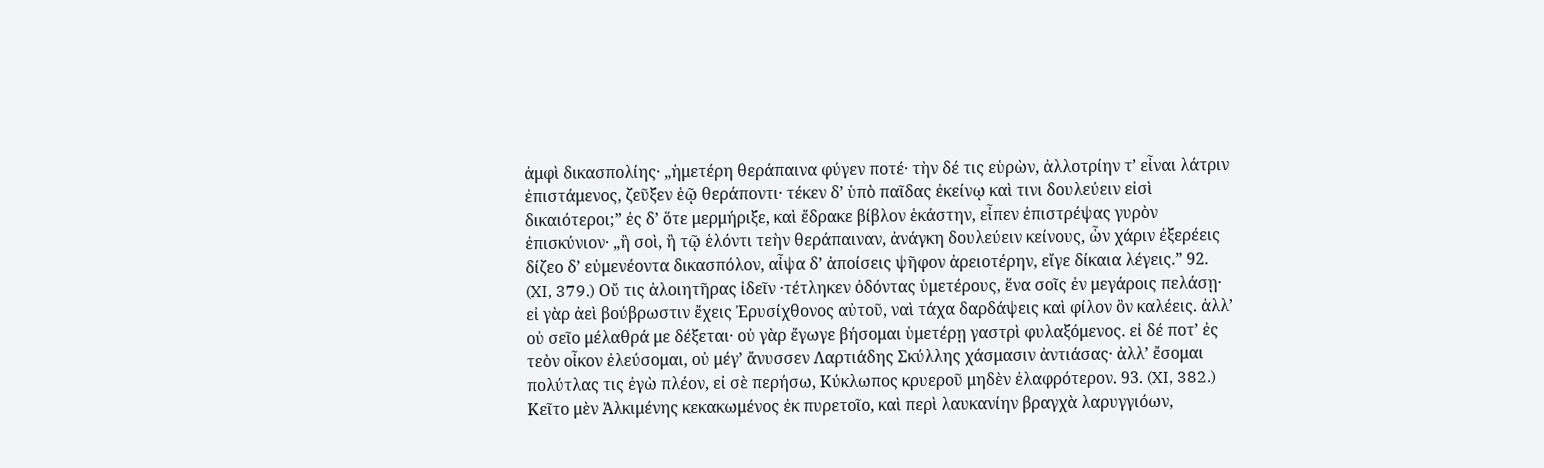ἀμφὶ δικασπολίης· „ἡμετέρη θεράπαινα φύγεν ποτέ· τὴν δέ τις εὑρὼν, ἀλλοτρίην τ’ εἶναι λάτριν ἐπιστάμενος, ζεῦξεν ἑῷ θεράποντι· τέκεν δ’ ὑπὸ παῖδας ἐκείνῳ καὶ τινι δουλεύειν εἰσὶ δικαιότεροι;” ἐς δ’ ὅτε μερμήριξε, καὶ ἔδρακε βίβλον ἑκάστην, εἶπεν ἐπιστρέψας γυρὸν ἐπισκύνιον· „ἢ σοὶ, ἢ τῷ ἑλόντι τεὴν θεράπαιναν, ἀνάγκη δουλεύειν κείνους, ὧν χάριν ἐξερέεις δίζεο δ’ εὐμενέοντα δικασπόλον, αἶψα δ’ ἀποίσεις ψῆφον ἀρειοτέρην, εἴγε δίκαια λέγεις.” 92. (XI, 379.) Οὔ τις ἀλοιητῆρας ἰδεῖν ·τέτληκεν ὀδόντας ὑμετέρους, ἕνα σοῖς ἐν μεγάροις πελάσῃ· εἰ γὰρ ἀεὶ βούβρωστιν ἔχεις Ἐρυσίχθονος αὐτοῦ, ναὶ τάχα δαρδάψεις καὶ φίλον ὃν καλέεις. ἀλλ’ οὐ σεῖο μέλαθρά με δέξεται· οὐ γὰρ ἔγωγε βήσομαι ὑμετέρῃ γαστρὶ φυλαξόμενος. εἰ δέ ποτ’ ἐς τεὸν οἶκον ἐλεύσομαι, οὐ μέγ’ ἄνυσσεν Λαρτιάδης Σκύλλης χάσμασιν ἀντιάσας· ἀλλ’ ἔσομαι πολύτλας τις ἐγὼ πλέον, εἰ σὲ περήσω, Κύκλωπος κρυεροῦ μηδὲν ἐλαφρότερον. 93. (XI, 382.) Κεῖτο μὲν Ἀλκιμένης κεκακωμένος ἐκ πυρετοῖο, καὶ περὶ λαυκανίην βραγχὰ λαρυγγιόων,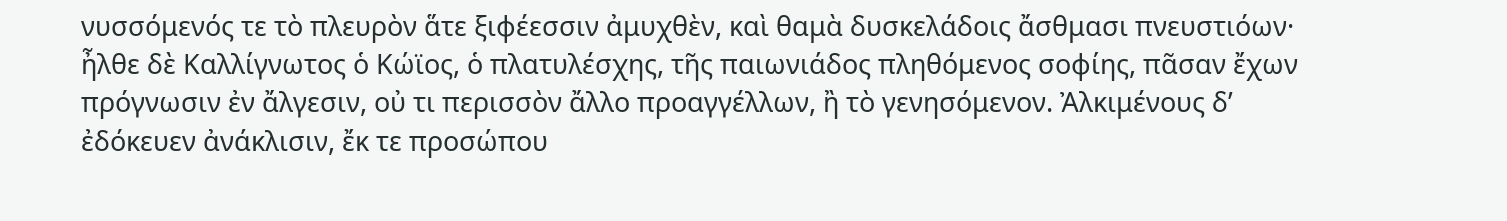νυσσόμενός τε τὸ πλευρὸν ἅτε ξιφέεσσιν ἀμυχθὲν, καὶ θαμὰ δυσκελάδοις ἄσθμασι πνευστιόων· ἦλθε δὲ Καλλίγνωτος ὁ Κώϊος, ὁ πλατυλέσχης, τῆς παιωνιάδος πληθόμενος σοφίης, πᾶσαν ἔχων πρόγνωσιν ἐν ἄλγεσιν, οὐ τι περισσὸν ἄλλο προαγγέλλων, ἢ τὸ γενησόμενον. Ἀλκιμένους δ’ ἐδόκευεν ἀνάκλισιν, ἔκ τε προσώπου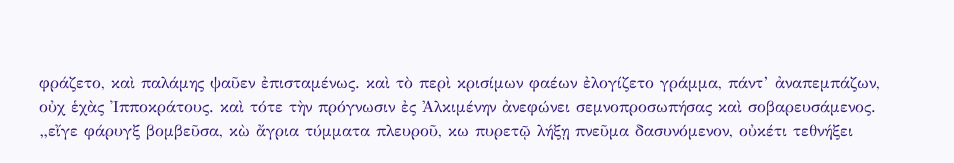φράζετο, καὶ παλάμης ψαῦεν ἐπισταμένως. καὶ τὸ περὶ κρισίμων φαέων ἐλογίζετο γράμμα, πάντ’ ἀναπεμπάζων, οὐχ ἑχὰς Ἰπποκράτους. καὶ τότε τὴν πρόγνωσιν ἐς Ἀλκιμένην ἀνεφώνει σεμνοπροσωπήσας καὶ σοβαρευσάμενος. „εἴγε φάρυγξ βομβεῦσα, κὼ ἄγρια τύμματα πλευροῦ, κω πυρετῷ λήξῃ πνεῦμα δασυνόμενον, οὐκέτι τεθνήξει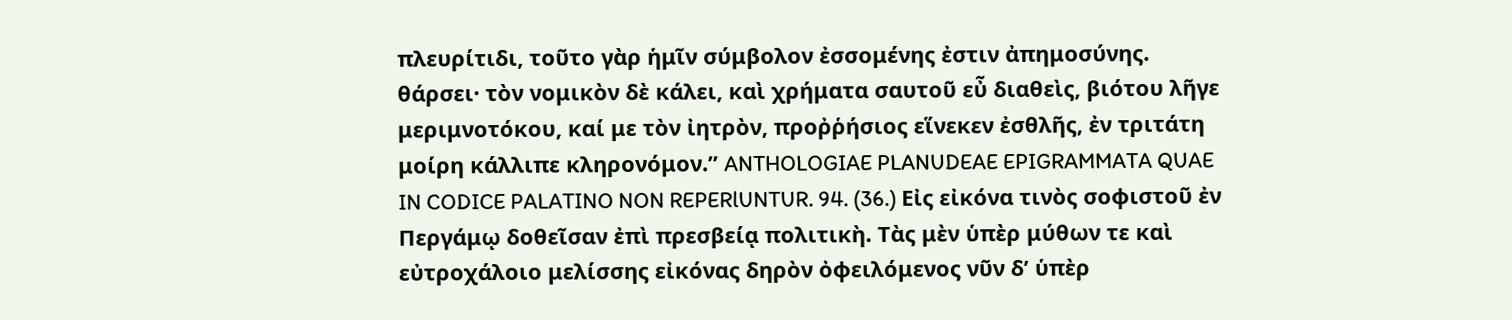πλευρίτιδι, τοῦτο γὰρ ἡμῖν σύμβολον ἐσσομένης ἐστιν ἀπημοσύνης. θάρσει· τὸν νομικὸν δὲ κάλει, καὶ χρήματα σαυτοῦ εὖ διαθεὶς, βιότου λῆγε μεριμνοτόκου, καί με τὸν ἰητρὸν, προῤῥήσιος εἵνεκεν ἐσθλῆς, ἐν τριτάτη μοίρη κάλλιπε κληρονόμον.” ANTHOLOGIAE PLANUDEAE EPIGRAMMATA QUAE IN CODICE PALATINO NON REPERlUNTUR. 94. (36.) Εἰς εἰκόνα τινὸς σοφιστοῦ ἐν Περγάμῳ δοθεῖσαν ἐπὶ πρεσβείᾳ πολιτικὴ. Τὰς μὲν ὑπὲρ μύθων τε καὶ εὐτροχάλοιο μελίσσης εἰκόνας δηρὸν ὀφειλόμενος νῦν δ’ ὑπὲρ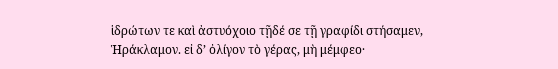ἱδρώτων τε καὶ ἀστυόχοιο τῇδέ σε τῇ γραφίδι στήσαμεν, Ἡράκλαμον. εἰ δ’ ὀλίγον τὸ γέρας, μὴ μέμφεο·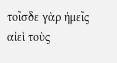τοῖσδε γὰρ ἡμεῖς αἰεὶ τοὺς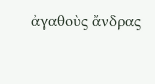ἀγαθοὺς ἄνδρας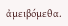ἀμειβόμεθα.